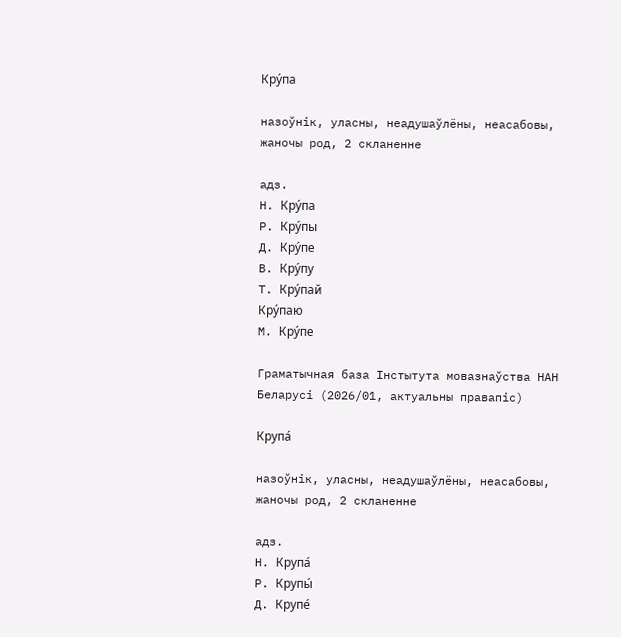Кру́па

назоўнік, уласны, неадушаўлёны, неасабовы, жаночы род, 2 скланенне

адз.
Н. Кру́па
Р. Кру́пы
Д. Кру́пе
В. Кру́пу
Т. Кру́пай
Кру́паю
М. Кру́пе

Граматычная база Інстытута мовазнаўства НАН Беларусі (2026/01, актуальны правапіс)

Крупа́

назоўнік, уласны, неадушаўлёны, неасабовы, жаночы род, 2 скланенне

адз.
Н. Крупа́
Р. Крупы́
Д. Крупе́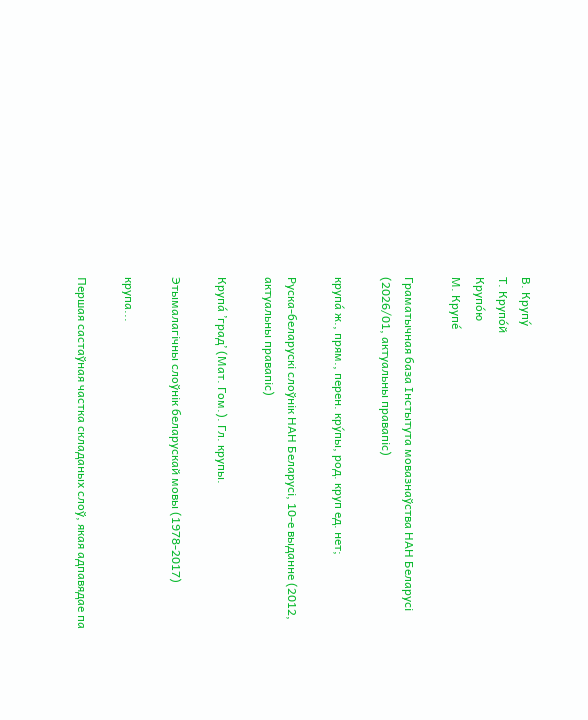В. Крупу́
Т. Крупо́й
Крупо́ю
М. Крупе́

Граматычная база Інстытута мовазнаўства НАН Беларусі (2026/01, актуальны правапіс)

крупа́ ж., прям., перен. кру́пы, род. круп ед. нет;

Руска-беларускі слоўнік НАН Беларусі, 10-е выданне (2012, актуальны правапіс)

Крупа́ ’град’ (Мат. Гом.). Гл. крупы.

Этымалагічны слоўнік беларускай мовы (1978-2017)

крупа...

Першая састаўная частка складаных слоў, якая адпавядае па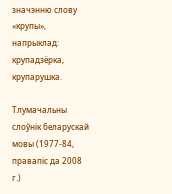значэнню слову «крупы», напрыклад: крупадзёрка, крупарушка.

Тлумачальны слоўнік беларускай мовы (1977-84, правапіс да 2008 г.)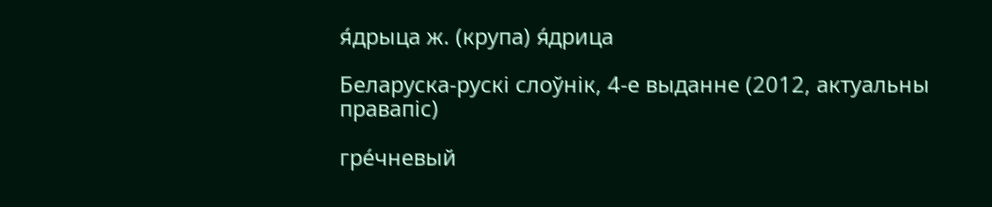я́дрыца ж. (крупа) я́дрица

Беларуска-рускі слоўнік, 4-е выданне (2012, актуальны правапіс)

гре́чневый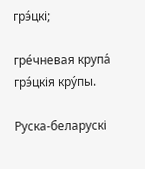грэ́цкі;

гре́чневая крупа́ грэ́цкія кру́пы.

Руска-беларускі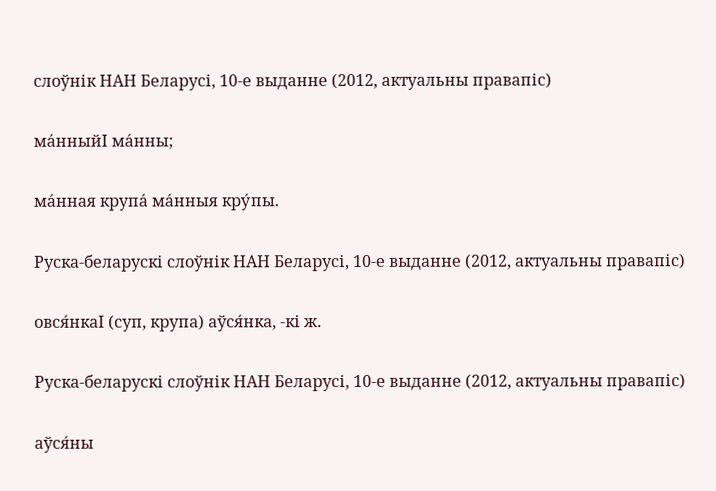слоўнік НАН Беларусі, 10-е выданне (2012, актуальны правапіс)

ма́нныйI ма́нны;

ма́нная крупа́ ма́нныя кру́пы.

Руска-беларускі слоўнік НАН Беларусі, 10-е выданне (2012, актуальны правапіс)

овся́нкаI (суп, крупа) аўся́нка, -кі ж.

Руска-беларускі слоўнік НАН Беларусі, 10-е выданне (2012, актуальны правапіс)

аўся́ны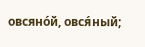овсяно́й, овся́ный;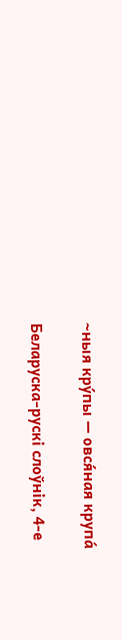~ныя кру́пы — овся́ная крупа́

Беларуска-рускі слоўнік, 4-е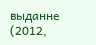выданне (2012,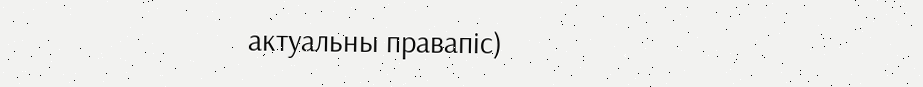актуальны правапіс)